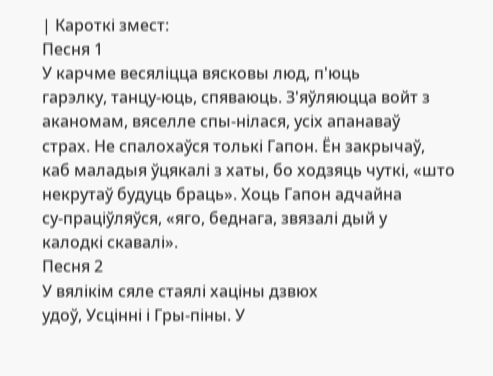| Кароткі змест:
Песня 1
У карчме весяліцца вясковы люд, п'юць
гарэлку, танцу-юць, спяваюць. З'яўляюцца войт з
аканомам, вяселле спы-нілася, усіх апанаваў
страх. Не спалохаўся толькі Гапон. Ён закрычаў,
каб маладыя ўцякалі з хаты, бо ходзяць чуткі, «што
некрутаў будуць браць». Хоць Гапон адчайна
су-праціўляўся, «яго, беднага, звязалі дый у
калодкі скавалі».
Песня 2
У вялікім сяле стаялі хаціны дзвюх
удоў, Усцінні і Гры-піны. У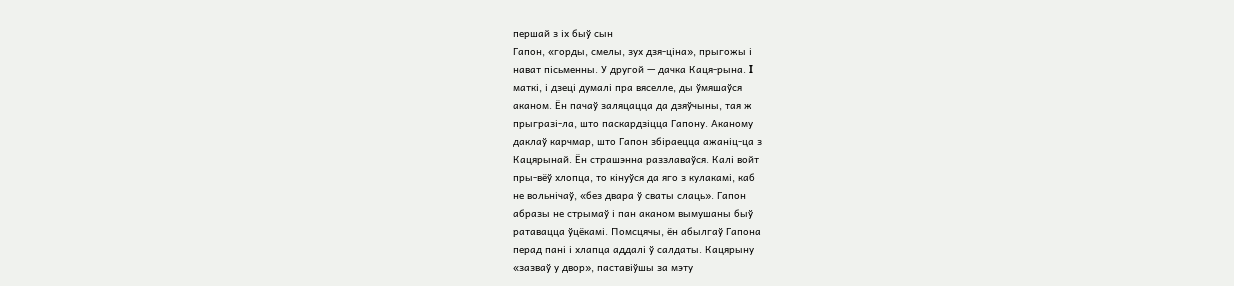першай з іх быў сын
Гапон, «горды, смелы, зух дзя-ціна», прыгожы і
нават пісьменны. У другой — дачка Каця-рына. I
маткі, і дзеці думалі пра вяселле, ды ўмяшаўся
аканом. Ён пачаў заляцацца да дзяўчыны, тая ж
прыгразі-ла, што паскардзіцца Гапону. Аканому
даклаў карчмар, што Гапон збіраецца ажаніц-ца з
Кацярынай. Ён страшэнна раззлаваўся. Калі войт
пры-вёў хлопца, то кінуўся да яго з кулакамі, каб
не вольнічаў, «без двара ў сваты слаць». Гапон
абразы не стрымаў і пан аканом вымушаны быў
ратавацца ўцёкамі. Помсцячы, ён абылгаў Гапона
перад пані і хлапца аддалі ў салдаты. Кацярыну
«зазваў у двор», паставіўшы за мэту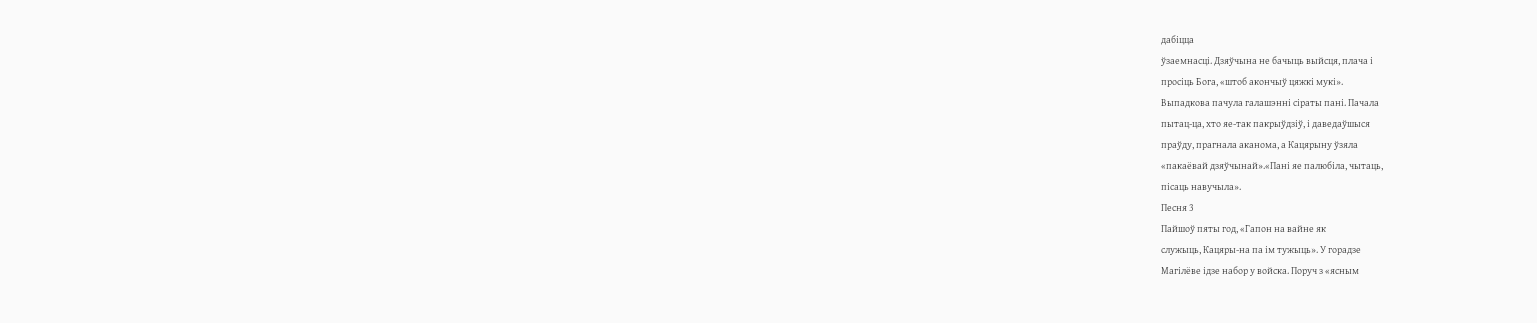дабіцца
ўзаемнасці. Дзяўчына не бачыць выйсця, плача і
просіць Бога, «штоб акончыў цяжкі мукі».
Выпадкова пачула галашэнні сіраты пані. Пачала
пытац-ца, хто яе-так пакрыўдзіў, і даведаўшыся
праўду, прагнала аканома, а Кацярыну ўзяла
«пакаёвай дзяўчынай».«Пані яе палюбіла, чытаць,
пісаць навучыла».
Песня 3
Пайшоў пяты год, «Гапон на вайне як
служыць, Кацяры-на па ім тужыць». У горадзе
Магілёве ідзе набор у войска. Поруч з «ясным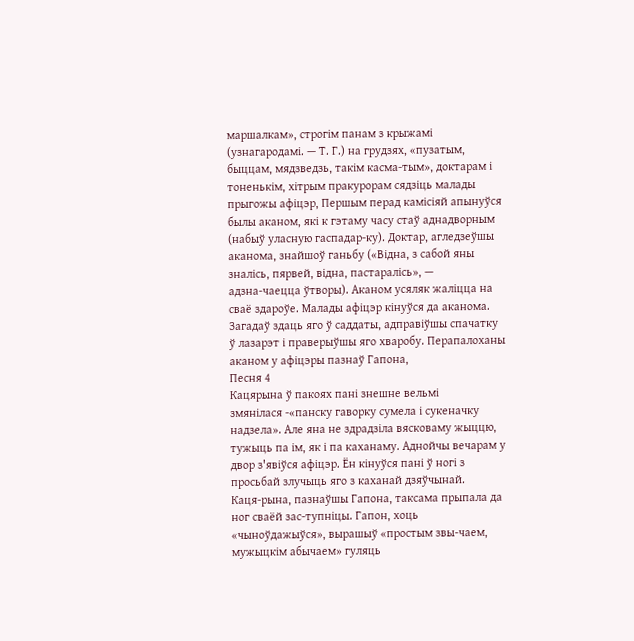маршалкам», строгім панам з крыжамі
(узнагародамі. — Т. Г.) на грудзях, «пузатым,
быццам, мядзведзь, такім касма-тым», доктарам і
тоненькім, хітрым пракурорам сядзіць малады
прыгожы афіцэр, Першым перад камісіяй апынуўся
былы аканом, які к гэтаму часу стаў аднадворным
(набыў уласную гаспадар-ку). Доктар, агледзеўшы
аканома, знайшоў ганьбу («Відна, з сабой яны
зналісь, пярвей, відна, пастаралісь», —
адзна-чаецца ўтворы). Аканом усяляк жаліцца на
сваё здароўе. Малады афіцэр кінуўся да аканома.
Загадаў здаць яго ў саддаты, адправіўшы спачатку
ў лазарэт і праверыўшы яго хваробу. Перапалоханы
аканом у афіцэры пазнаў Гапона,
Песня 4
Кацярына ў пакоях пані знешне вельмі
змянілася -«панску гаворку сумела і сукеначку
надзела». Але яна не здрадзіла вясковаму жыццю,
тужыць па ім, як і па каханаму. Аднойчы вечарам у
двор з'явіўся афіцэр. Ён кінуўся пані ў ногі з
просьбай злучыць яго з каханай дзяўчынай.
Каця-рына, пазнаўшы Гапона, таксама прыпала да
ног сваёй зас-тупніцы. Гапон, хоць
«чыноўдажыўся», вырашыў «простым звы-чаем,
мужыцкім абычаем» гуляць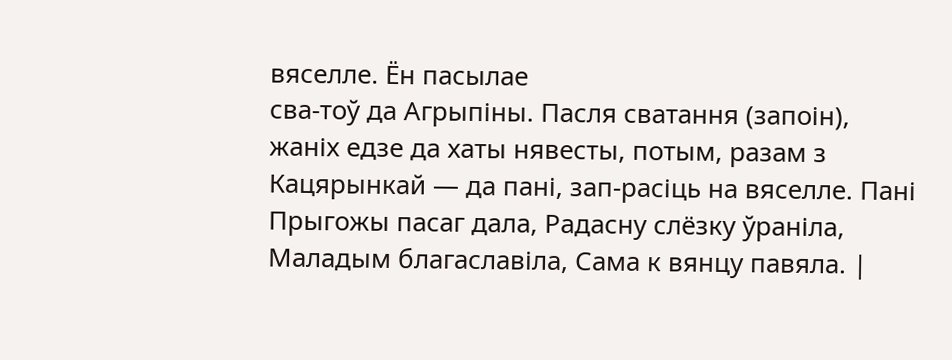вяселле. Ён пасылае
сва-тоў да Агрыпіны. Пасля сватання (запоін),
жаніх едзе да хаты нявесты, потым, разам з
Кацярынкай — да пані, зап-расіць на вяселле. Пані
Прыгожы пасаг дала, Радасну слёзку ўраніла,
Маладым благаславіла, Сама к вянцу павяла. |